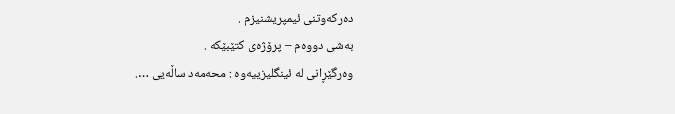دەرکەوتنی ئیمپریشنیزم .
بەشی دووەم – پرۆژەی کتێبێکە .
وەرگێڕانی لە ئینگلیزییەوە : محەمەد ساڵەیی ….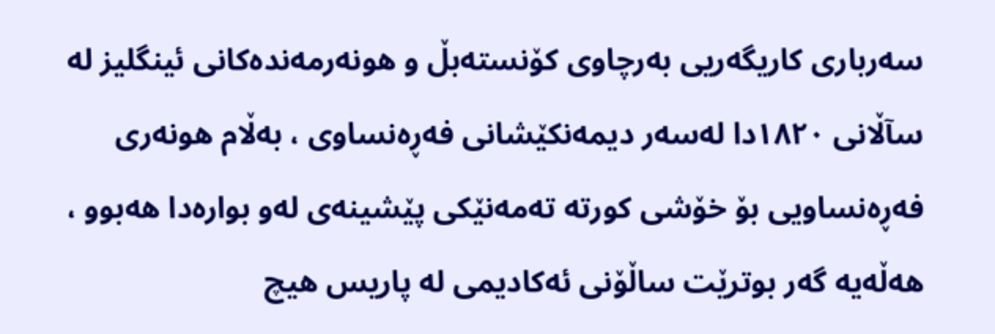سەرباری کاریگەریی بەرچاوی کۆنستەبڵ و هونەرمەندەکانی ئینگلیز لە سآڵانی ١٨٢٠دا لەسەر دیمەنکێشانی فەڕەنساوی ، بەڵام هونەری فەڕەنساویی بۆ خۆشی کورتە تەمەنێکی پێشینەی لەو بوارەدا هەبوو ، هەڵەیە گەر بوترێت ساڵۆنی ئەکادیمی لە پاریس هیچ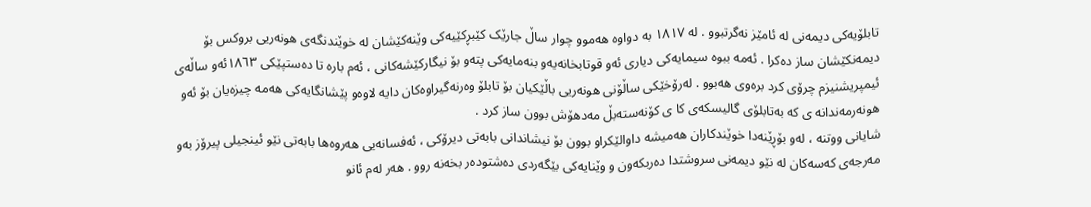تابلۆیەکی دیمەنی لە ئامێز نەگرتبوو . لە ١٨١٧ بە دواوە هەموو چوار ساڵ جارێک کێبڕکێیەکی وێنەکێشان لە خوێندنگەی هونەریی بروکس بۆ دیمەنکێشان ساز دەکرا . ئەمە ببوە سیمایەکی دیاری ئەو قوتابخانەیەو بنەمایەکی پتەو بۆ نیگارکێشەکانی ، ئەم بارە تا دەستپێکی ١٨٦٣ئەو ساڵەی ئیمپریشنیزم چرۆی کرد برەوی هەبوو . لەرۆخێکی ساڵۆنی هونەریی باڵێکیان بۆ تابلۆ وەرنەگیراوەکان دایە لاوەو پێشانگایەکی هەمە چیزەیان بۆ ئەو هونەرمەندانە ی کە بەتابلۆی گالیسکەی کا ی کۆنەستەبڵ مەدهۆش بوون ساز کرد .
شایانی ووتنە ، لەو بۆڕێنەدا خوێندکاران هەمیشە داوالێکراو بوون بۆ نیشاندانی بابەتی دیرۆکی ، ئەفسانەیی هەروەها بابەتی نێو ئینجیلی پیرۆز بەو مەرجەی کەسەکان لە نێو دیمەنی سروشتدا دەربکەون و وێنایەکی بێگەردی دەشتودەر بخەنە روو . هەر لەم ئانو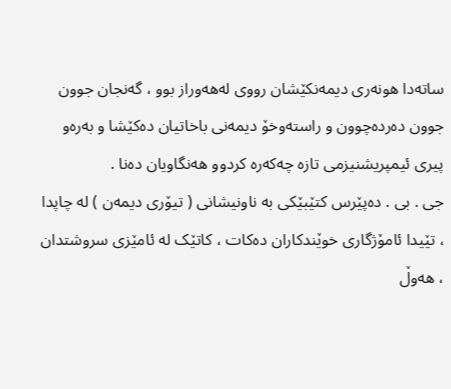ساتەدا هونەری دیمەنکێشان رووی لەهەوراز بوو ، گەنجان جوون جوون دەردەچوون و راستەوخۆ دیمەنی باخاتیان دەکێشا و بەرەو پیری ئیمپریشنیزمی تازە چەکەرە کردوو هەنگاویان دەنا .
جی . بی . دەپێرس کتێبێکی بە ناونیشانی ( تیۆری دیمەن ) لە چاپدا ، تێیدا ئامۆژگاری خوێندکاران دەکات ، کاتێک لە ئامێزی سروشتدان ، هەوڵ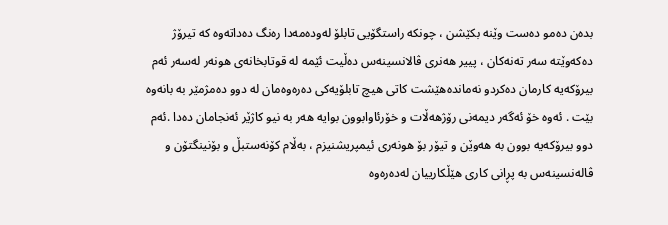بدەن دەمو دەست وێنە بکێشن ، چونکە راستگۆیی تابلۆ لەودەمەدا رەنگ دەداتەوە کە تیرۆژ دەکەوێتە سەر تەنەکان ، پییر هەنری ڤالانسینەس دەڵیت ئێمە لە قوتابخانەی هونەر لەسەر ئەم بیرۆکەیە کارمان دەکردو نەماندەهێشت کاتی هیچ تابلۆیەکی دەرەوەمان لە دوو دەمژمێر بە بانەوە بێت . ئەوە خۆ ئەگەر دیمەنی رۆژهەڵات و خۆرئاوابوون بوایە هەر بە نیو کاژێر ئەنجامان دەدا .ئەم دوو بیرۆکەیە بوون بە هەوێن و تیۆر بۆ هونەری ئیمپریشنیزم ، بەڵام کۆنەستبڵ و بۆنینگتۆن و ڤالەنسینەس بە پڕانی کاری هێڵکارییان لەدەرەوە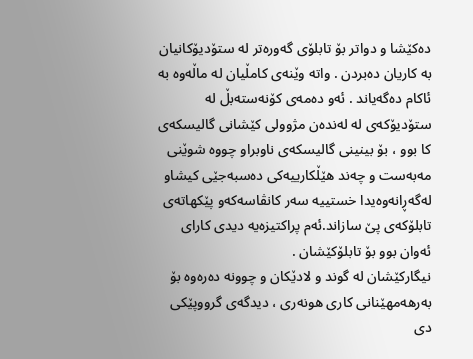دەکێشا و دواتر بۆ تابلۆی گەورەتر لە ستۆدیۆکانیان بە کاریان دەبردن . واتە وێنەی کامڵیان لە ماڵەوە بە ئاکام دەگەیاند . ئەو دەمەی کۆنەستەبڵ لە ستۆدیۆکەی لە لەندەن مژوولی کێشانی گالیسکەی کا بوو ، بۆ بینینی گالیسکەی ناوبراو چووە شوێنی مەبەست و چەند هێڵکارییەکی دەسبەجێی کیشاو لەگەڕانەوەیدا خستییە سەر کانڤاسەکەو پێکهاتەی تابلۆکەی پێ سازاند.ئەم پراکتیزەیە دیدی کارای ئەوان بوو بۆ تابلۆکێشان .
نیگارکێشان لە گوند و لادێکان و چوونە دەرەوە بۆ بەرهەمهێنانی کاری هونەری ، دیدگەی گرووپێکی دی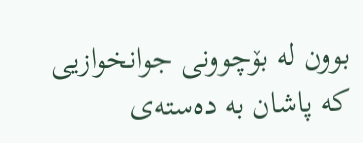بوون لە بۆچوونی جوانخوازیی کە پاشان بە دەستەی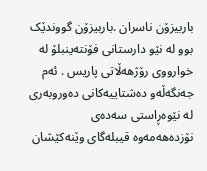باربیزۆن ناسران .باربیزۆن گووندێک بوو لە نێو دارستانی فۆنتەینبلۆ لە خوارووی رۆژهەڵاتی پاریس . ئەم جەنگەڵەو دەشتاییەکانی دەوروبەری لە نێوەڕاستی سەدەی نۆزدەهەمەوە قیبلەگای وێنەکێشان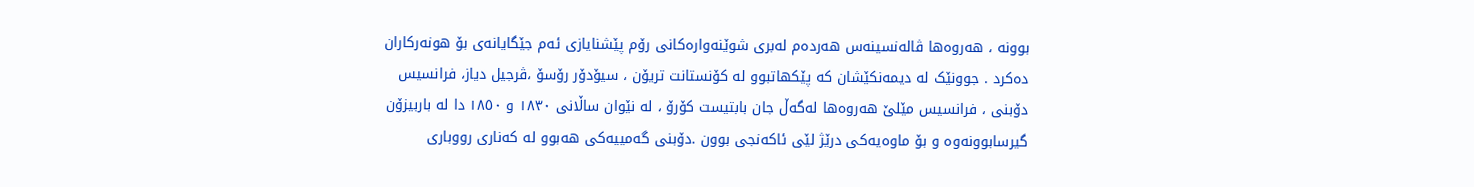بوونە ، هەروەها ڤالەنسینەس هەردەم لەبری شوێنەوارەکانی رۆم پێشنایازی ئەم جێگایانەی بۆ هونەرکاران دەکرد . جوونێک لە دیمەنکێشان کە پێکهاتبوو لە کۆنستانت تریۆن ، سیۆدۆر رۆسۆ ،ڤرجیل دیاز، فرانسیس دۆبنی ، فرانسیس مێلێ هەروەها لەگەڵ جان بابتیست کۆرۆ ، لە نێوان ساڵانی ١٨٣٠ و ١٨٥٠ دا لە باربیزۆن گیرسابوونەوە و بۆ ماوەیەکی درێژ لێی ئاکەنجی بوون .دۆبنی گەمییەکی هەبوو لە کەناری رووباری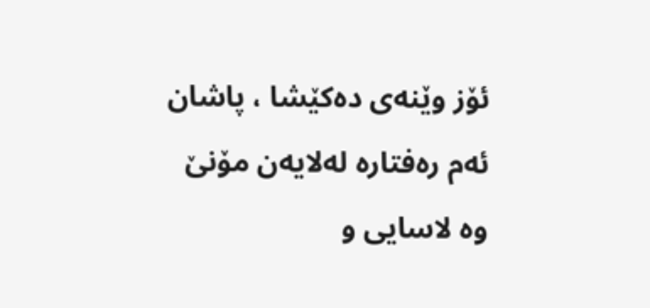ئۆز وێنەی دەکێشا ، پاشان ئەم رەفتارە لەلایەن مۆنێ وە لاسایی و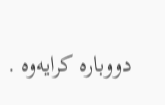دووبارە کرایەوە .